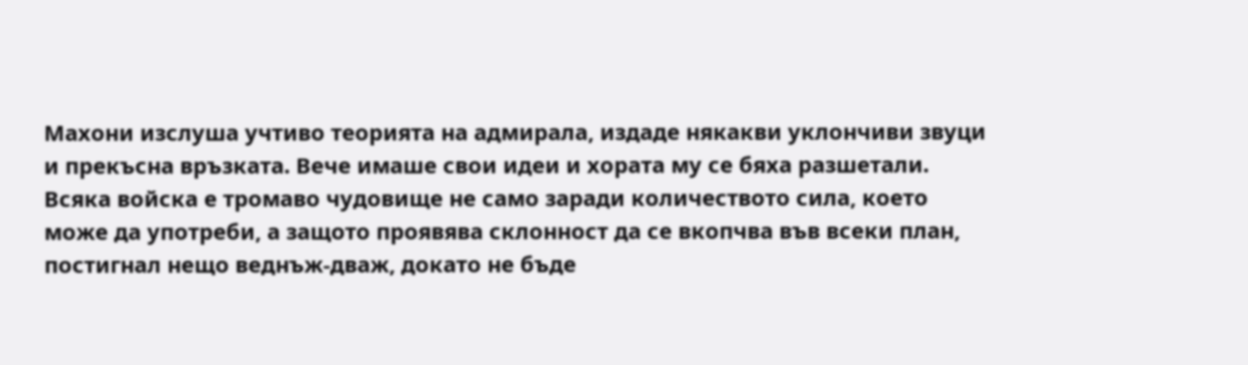Махони изслуша учтиво теорията на адмирала, издаде някакви уклончиви звуци и прекъсна връзката. Вече имаше свои идеи и хората му се бяха разшетали.
Всяка войска е тромаво чудовище не само заради количеството сила, което може да употреби, а защото проявява склонност да се вкопчва във всеки план, постигнал нещо веднъж-дваж, докато не бъде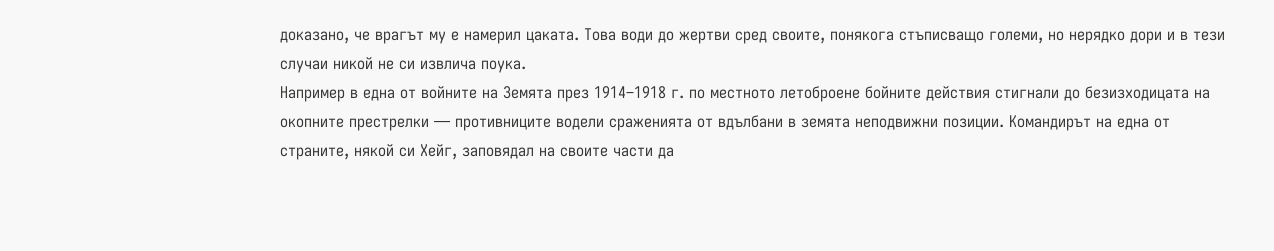доказано, че врагът му е намерил цаката. Това води до жертви сред своите, понякога стъписващо големи, но нерядко дори и в тези случаи никой не си извлича поука.
Например в една от войните на Земята през 1914–1918 г. по местното летоброене бойните действия стигнали до безизходицата на окопните престрелки — противниците водели сраженията от вдълбани в земята неподвижни позиции. Командирът на една от страните, някой си Хейг, заповядал на своите части да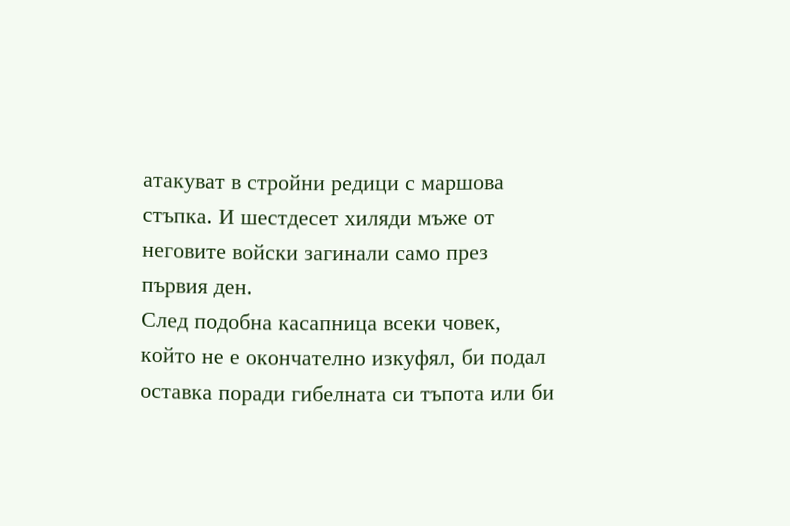атакуват в стройни редици с маршова стъпка. И шестдесет хиляди мъже от неговите войски загинали само през първия ден.
След подобна касапница всеки човек, който не е окончателно изкуфял, би подал оставка поради гибелната си тъпота или би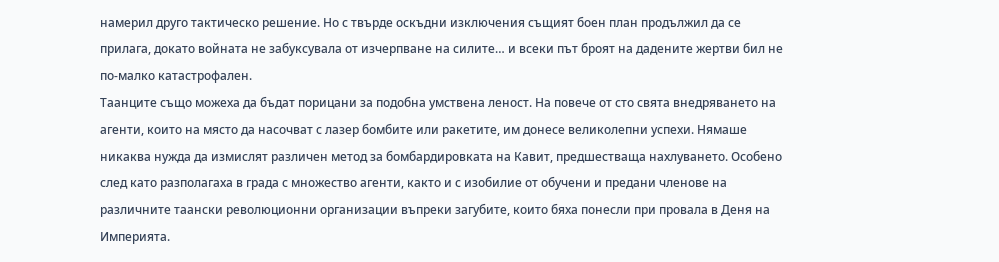намерил друго тактическо решение. Но с твърде оскъдни изключения същият боен план продължил да се прилага, докато войната не забуксувала от изчерпване на силите… и всеки път броят на дадените жертви бил не по-малко катастрофален.
Таанците също можеха да бъдат порицани за подобна умствена леност. На повече от сто свята внедряването на агенти, които на място да насочват с лазер бомбите или ракетите, им донесе великолепни успехи. Нямаше никаква нужда да измислят различен метод за бомбардировката на Кавит, предшестваща нахлуването. Особено след като разполагаха в града с множество агенти, както и с изобилие от обучени и предани членове на различните таански революционни организации въпреки загубите, които бяха понесли при провала в Деня на Империята.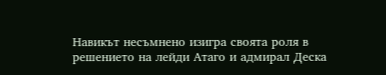Навикът несъмнено изигра своята роля в решението на лейди Атаго и адмирал Деска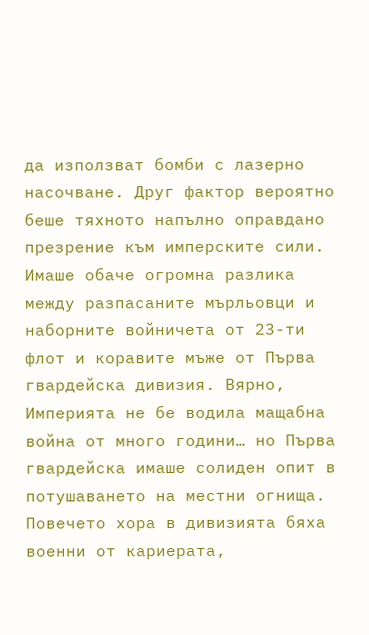да използват бомби с лазерно насочване. Друг фактор вероятно беше тяхното напълно оправдано презрение към имперските сили. Имаше обаче огромна разлика между разпасаните мърльовци и наборните войничета от 23-ти флот и коравите мъже от Първа гвардейска дивизия. Вярно, Империята не бе водила мащабна война от много години… но Първа гвардейска имаше солиден опит в потушаването на местни огнища. Повечето хора в дивизията бяха военни от кариерата,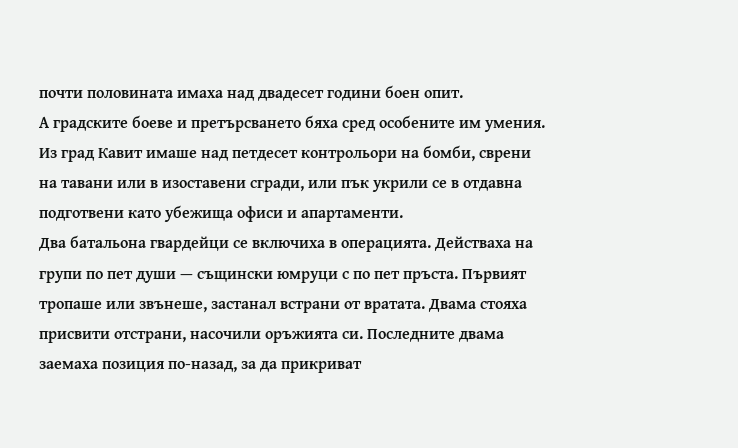почти половината имаха над двадесет години боен опит.
А градските боеве и претърсването бяха сред особените им умения. Из град Кавит имаше над петдесет контрольори на бомби, сврени на тавани или в изоставени сгради, или пък укрили се в отдавна подготвени като убежища офиси и апартаменти.
Два батальона гвардейци се включиха в операцията. Действаха на групи по пет души — същински юмруци с по пет пръста. Първият тропаше или звънеше, застанал встрани от вратата. Двама стояха присвити отстрани, насочили оръжията си. Последните двама заемаха позиция по-назад, за да прикриват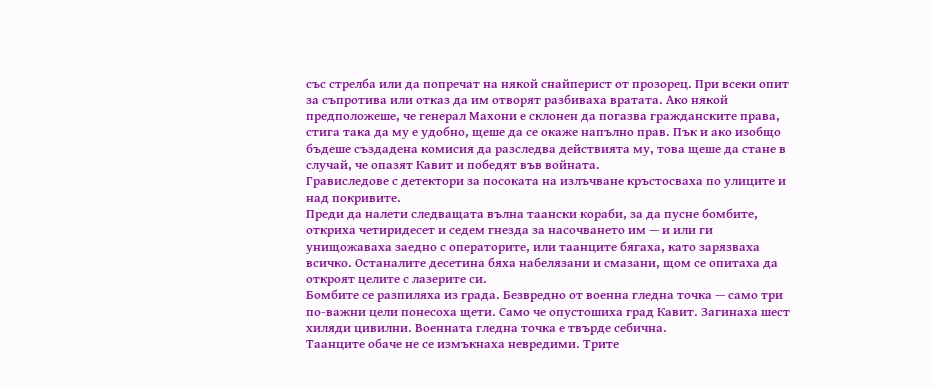със стрелба или да попречат на някой снайперист от прозорец. При всеки опит за съпротива или отказ да им отворят разбиваха вратата. Ако някой предположеше, че генерал Махони е склонен да погазва гражданските права, стига така да му е удобно, щеше да се окаже напълно прав. Пък и ако изобщо бъдеше създадена комисия да разследва действията му, това щеше да стане в случай, че опазят Кавит и победят във войната.
Грависледове с детектори за посоката на излъчване кръстосваха по улиците и над покривите.
Преди да налети следващата вълна таански кораби, за да пусне бомбите, откриха четиридесет и седем гнезда за насочването им — и или ги унищожаваха заедно с операторите, или таанците бягаха, като зарязваха всичко. Останалите десетина бяха набелязани и смазани, щом се опитаха да откроят целите с лазерите си.
Бомбите се разпиляха из града. Безвредно от военна гледна точка — само три по-важни цели понесоха щети. Само че опустошиха град Кавит. Загинаха шест хиляди цивилни. Военната гледна точка е твърде себична.
Таанците обаче не се измъкнаха невредими. Трите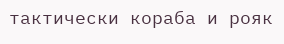тактически кораба и рояк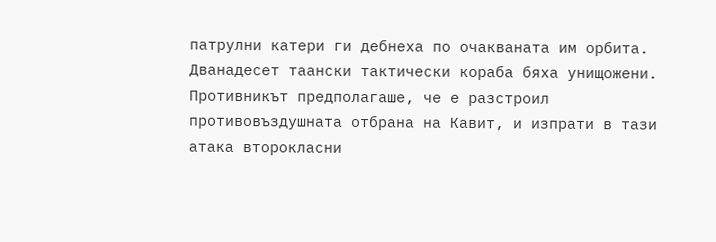патрулни катери ги дебнеха по очакваната им орбита. Дванадесет таански тактически кораба бяха унищожени. Противникът предполагаше, че е разстроил противовъздушната отбрана на Кавит, и изпрати в тази атака второкласни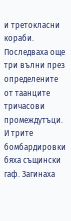и третокласни кораби.
Последваха още три вълни през определените от таанците тричасови промеждутъци. И трите бомбардировки бяха същински гаф. Загинаха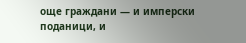още граждани — и имперски поданици, и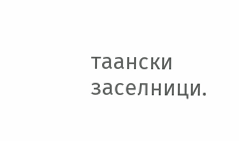таански заселници.